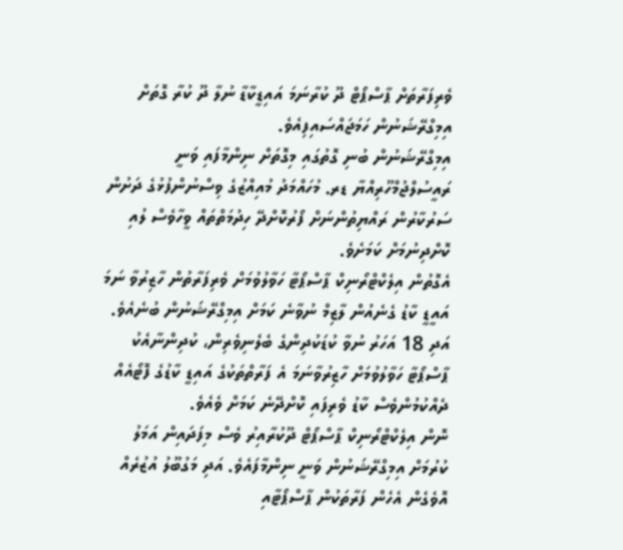ވެރިފަރާތަށް ޕާސްޕޯޓް ދޫ ކުރާނަމަ އައިޑީކާޑާ ނުލާ ދޫ ކުރާ ގޮތަށް އިމިގްރޭޝަނުން ހަމަޖައްސައިފިއެވެ.
އިމިގްރޭޝަނުން ބުނި ގޮތުގައި މިގޮތަށް ނިންމާފައި ވަނީ ރައީސުލްޖުމްހޫރިއްޔާ ޑރ. މުހައްމަދު މުއިއްޒުގެ ވިސްނުންފުޅުގެ ދަށުން ސަރުކާރުން ރައްޔިތުންނަށް ފޯރުކޮށްދޭ ހިދުމަތްތައް ވީހާވެސް ލުއި ކޮށްދިނުމަށް ކަމަށެވެ.
އެގޮތުން އިލެކްޓްރޯނިކް ޕާސްޕޯޓާ ހަވާލުވުމަށް ވެރިފަރާތުން ހާޒިރުވާ ނަމަ އައީޑީ ކާޑު ގެނެއުން ލާޒިމް ނުވާނެ ކަމަށް އިމިގްރޭޝަނުން ބުނެއެވެ. އަދި 18 އަހަރު ނުވާ ކުޑަކުދިންގެ ބެލެނިވެރިން، ކުދިންނާއެކު ޕާސްޕޯޓާ ހަވާލުވުމަށް ހާޒިރުވާނަމަ އެ ފަރާތްތަކުގެ އައިޑީ ކާޑުގެ ފޮޓޯއެއް ދެއްކުމުންވެސް ކާޑު ވެރިފައި ކޮށްދޭނެ ކަމަށް ވެއެވެ.
ނޮން އިލެކްޓްރޯނިކް ޕާސްޕޯޓް ދޫކުރާއިރު ވެސް މިފަދައިން އަމަލު ކުރުމަށް އިމިގްރޭޝަނުން ވަނީ ނިންމާފައެވެ. އަދި މަގުބޫލު އުޒުރެއް އޮވެގެން އެހެން ފަރާތަކުން ޕާސްޕޯޓާއި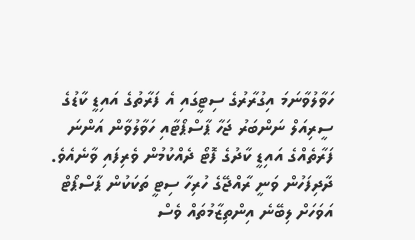ހަވާލުވާނަމަ އިގުރާރުގެ ސިޓީގައި އެ ފަރާތުގެ އައިޑީ ކާޑުގެ ސީރިއަލް ނަންބަރު ޖަހާ ޕާސްޕޯޓާއި ހަވާލުވާން އަންނަ ފަރާތެއްގެ އައިޑީ ކާދުގެ ފޮޓޯ ދެއްކުމުން ވެރިފައި ވާނެއެވެ.
ދާދިފަހުން ވަނީ ރާއްޖޭގެ ހުރިހާ ސިޓީ ތަކަކުން ޕާސްޕޯޓް އަވަހަށް ލިބޭނެ އިންތިޒާމުތައް ވެސް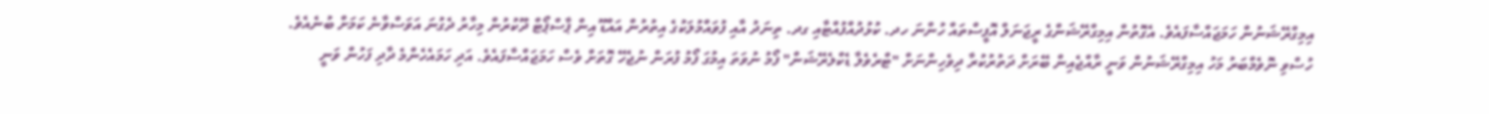އިމިގްރޭޝަނުން ހަމަޖައްސާފައެވެ. އެގޮތުން އިމިގްރޭޝަންގެ ރީޖަނަލް އޮފީސްތައް ހުންނަ ހދ. ކުޅުދުއްފުއްޓާއި ގދ. ތިނަދު އާއި ފުވައްމުލަކުގެ އިތުރުން އައްޑޫ އިން ޕާސްޕޯޓް ދޫކުރުން މިހާރު ދެގުނަ އަވަސްވާނެ ކަމަށް ބުނެއެވެ.
ހުސްވި ނޮވެމްބަރު މަހު އިމިގްރޭޝަނުން ވަނީ ރާއްޖެއިން ބޭރަށް ދަތުރުކުރާ ދިވެހިންނަށް "ޓްރެވެލާ ޑެކްލެރޭޝަން" ފޯމު ނުވަތަ އިމުގަ ފޯމު ފުރަން ނުޖެހޭ ގޮތަށް ވެސް ހަމަޖައްސާފައެވެ. އަދި ހަމައެހެންމެ ދާދި ފަހުން ވަނީ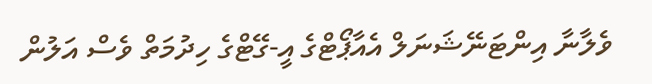ވެލާނާ އިންޓަނޭޝަނަލް އެއާޕޯޓްގެ އީ-ގޭޓްގެ ހިދުމަތް ވެސް އަލުން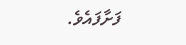ފަށާފައެވެ.